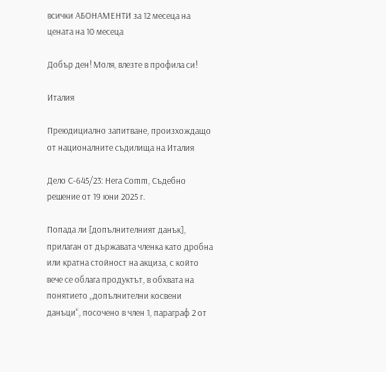всички АБОНАМЕНТИ за 12 месеца на цената на 10 месеца

Добър ден! Моля, влезте в профила си!

Италия

Преюдициално запитване, произхождащо от националните съдилища на Италия

Дело C-645/23: Hera Comm, Съдебно решение от 19 юни 2025 г.

Попада ли [допълнителният данък], прилаган от държавата членка като дробна или кратна стойност на акциза, с който вече се облага продуктът, в обхвата на понятието „допълнителни косвени данъци“, посочено в член 1, параграф 2 от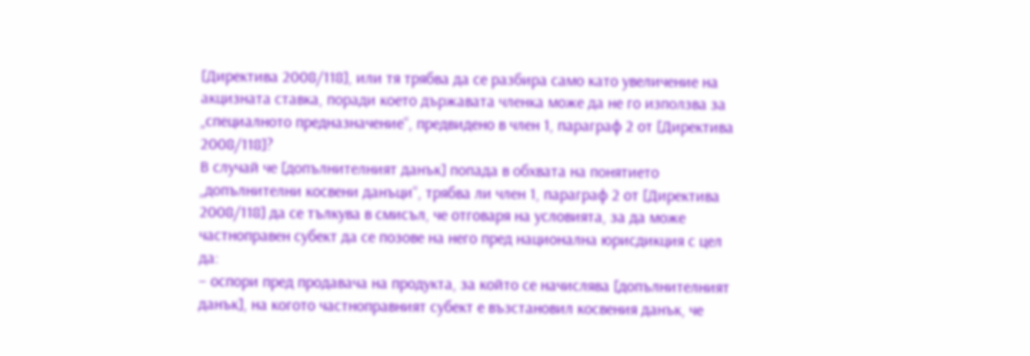[Директива 2008/118], или тя трябва да се разбира само като увеличение на акцизната ставка, поради което държавата членка може да не го използва за „специалното предназначение“, предвидено в член 1, параграф 2 от [Директива 2008/118]?
В случай че [допълнителният данък] попада в обхвата на понятието „допълнителни косвени данъци“, трябва ли член 1, параграф 2 от [Директива 2008/118] да се тълкува в смисъл, че отговаря на условията, за да може частноправен субект да се позове на него пред национална юрисдикция с цел да:
– оспори пред продавача на продукта, за който се начислява [допълнителният данък], на когото частноправният субект е възстановил косвения данък, че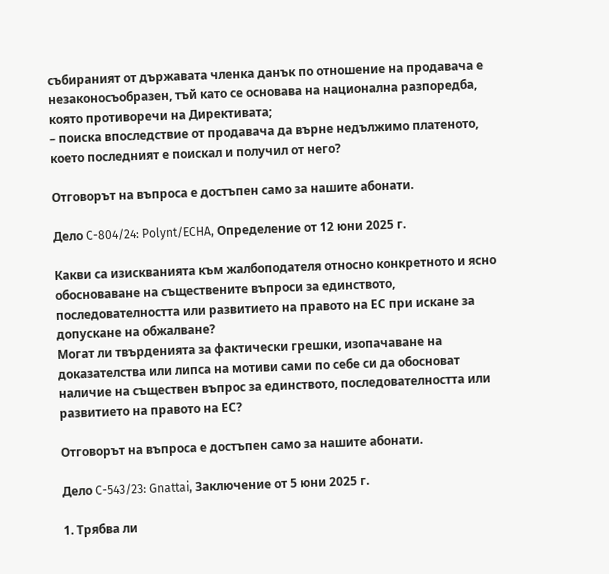събираният от държавата членка данък по отношение на продавача е незаконосъобразен, тъй като се основава на национална разпоредба, която противоречи на Директивата;
– поиска впоследствие от продавача да върне недължимо платеното, което последният е поискал и получил от него?

Отговорът на въпроса е достъпен само за нашите абонати.

Дело C-804/24: Polynt/ECHA, Определение от 12 юни 2025 г.

Какви са изискванията към жалбоподателя относно конкретното и ясно обосноваване на съществените въпроси за единството, последователността или развитието на правото на ЕС при искане за допускане на обжалване?
Могат ли твърденията за фактически грешки, изопачаване на доказателства или липса на мотиви сами по себе си да обосноват наличие на съществен въпрос за единството, последователността или развитието на правото на ЕС?

Отговорът на въпроса е достъпен само за нашите абонати.

Дело C-543/23: Gnattai, Заключение от 5 юни 2025 г.

1. Трябва ли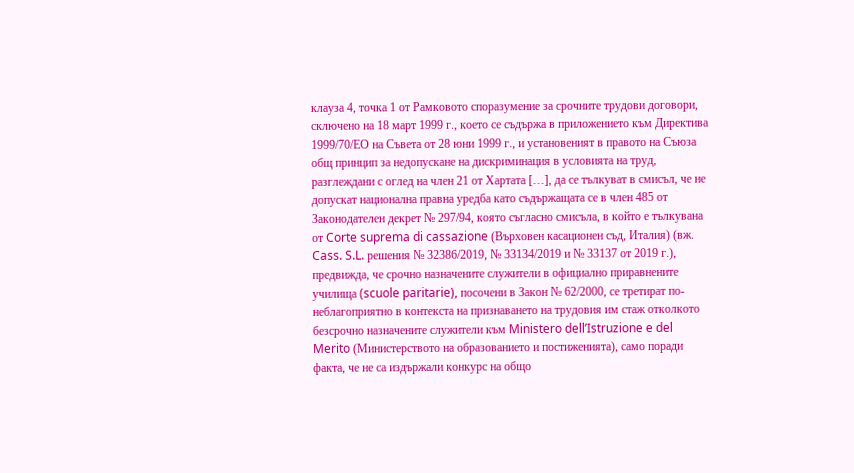клауза 4, точка 1 от Рамковото споразумение за срочните трудови договори, сключено на 18 март 1999 г., което се съдържа в приложението към Директива 1999/70/ЕО на Съвета от 28 юни 1999 г., и установеният в правото на Съюза общ принцип за недопускане на дискриминация в условията на труд, разглеждани с оглед на член 21 от Хартата […], да се тълкуват в смисъл, че не допускат национална правна уредба като съдържащата се в член 485 от Законодателен декрет № 297/94, която съгласно смисъла, в който е тълкувана от Corte suprema di cassazione (Върховен касационен съд, Италия) (вж. Cass. S.L. решения № 32386/2019, № 33134/2019 и № 33137 от 2019 г.), предвижда, че срочно назначените служители в официално приравнените училища (scuole paritarie), посочени в Закон № 62/2000, се третират по-неблагоприятно в контекста на признаването на трудовия им стаж отколкото безсрочно назначените служители към Ministero dell’Istruzione e del Merito (Министерството на образованието и постиженията), само поради факта, че не са издържали конкурс на общо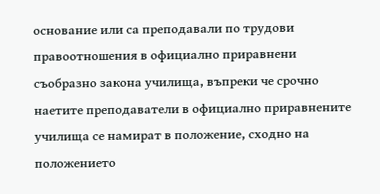основание или са преподавали по трудови правоотношения в официално приравнени съобразно закона училища, въпреки че срочно наетите преподаватели в официално приравнените училища се намират в положение, сходно на положението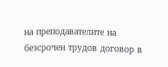на преподавателите на безсрочен трудов договор в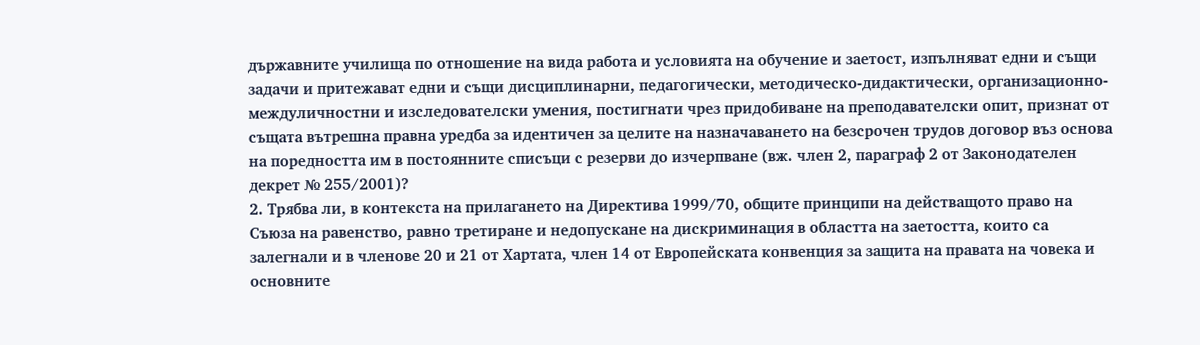държавните училища по отношение на вида работа и условията на обучение и заетост, изпълняват едни и същи задачи и притежават едни и същи дисциплинарни, педагогически, методическо-дидактически, организационно-междуличностни и изследователски умения, постигнати чрез придобиване на преподавателски опит, признат от същата вътрешна правна уредба за идентичен за целите на назначаването на безсрочен трудов договор въз основа на поредността им в постоянните списъци с резерви до изчерпване (вж. член 2, параграф 2 от Законодателен декрет № 255/2001)?
2. Трябва ли, в контекста на прилагането на Директива 1999/70, общите принципи на действащото право на Съюза на равенство, равно третиране и недопускане на дискриминация в областта на заетостта, които са залегнали и в членове 20 и 21 от Хартата, член 14 от Европейската конвенция за защита на правата на човека и основните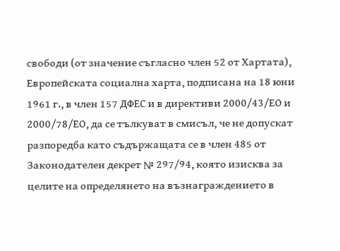свободи (от значение съгласно член 52 от Хартата), Европейската социална харта, подписана на 18 юни 1961 г., в член 157 ДФЕС и в директиви 2000/43/ЕО и 2000/78/ЕО, да се тълкуват в смисъл, че не допускат разпоредба като съдържащата се в член 485 от Законодателен декрет № 297/94, която изисква за целите на определянето на възнаграждението в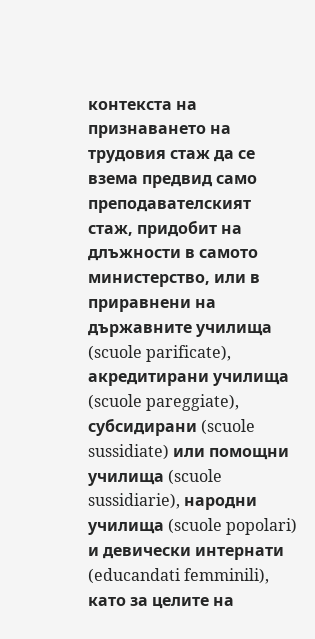контекста на признаването на трудовия стаж да се взема предвид само преподавателският стаж, придобит на длъжности в самото министерство, или в приравнени на държавните училища (scuole parificate), акредитирани училища (scuole pareggiate), субсидирани (scuole sussidiate) или помощни училища (scuole sussidiarie), народни училища (scuole popolari) и девически интернати (educandati femminili), като за целите на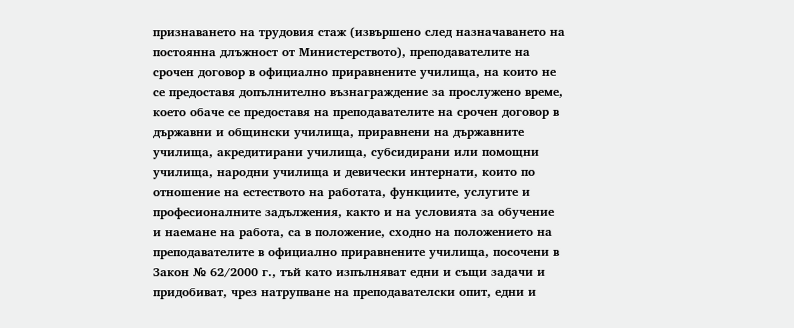признаването на трудовия стаж (извършено след назначаването на постоянна длъжност от Министерството), преподавателите на срочен договор в официално приравнените училища, на които не се предоставя допълнително възнаграждение за прослужено време, което обаче се предоставя на преподавателите на срочен договор в държавни и общински училища, приравнени на държавните училища, акредитирани училища, субсидирани или помощни училища, народни училища и девически интернати, които по отношение на естеството на работата, функциите, услугите и професионалните задължения, както и на условията за обучение и наемане на работа, са в положение, сходно на положението на преподавателите в официално приравнените училища, посочени в Закон № 62/2000 г., тъй като изпълняват едни и същи задачи и придобиват, чрез натрупване на преподавателски опит, едни и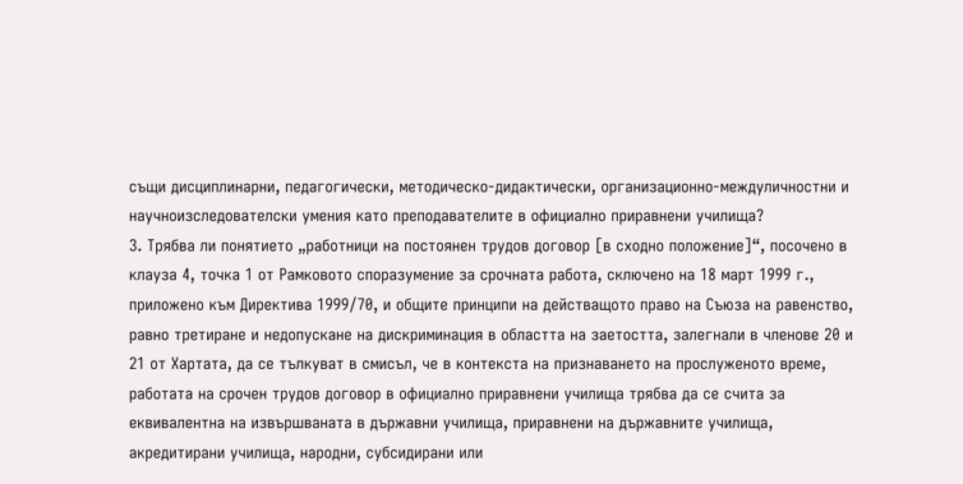същи дисциплинарни, педагогически, методическо-дидактически, организационно-междуличностни и научноизследователски умения като преподавателите в официално приравнени училища?
3. Трябва ли понятието „работници на постоянен трудов договор [в сходно положение]“, посочено в клауза 4, точка 1 от Рамковото споразумение за срочната работа, сключено на 18 март 1999 г., приложено към Директива 1999/70, и общите принципи на действащото право на Съюза на равенство, равно третиране и недопускане на дискриминация в областта на заетостта, залегнали в членове 20 и 21 от Хартата, да се тълкуват в смисъл, че в контекста на признаването на прослуженото време, работата на срочен трудов договор в официално приравнени училища трябва да се счита за еквивалентна на извършваната в държавни училища, приравнени на държавните училища, акредитирани училища, народни, субсидирани или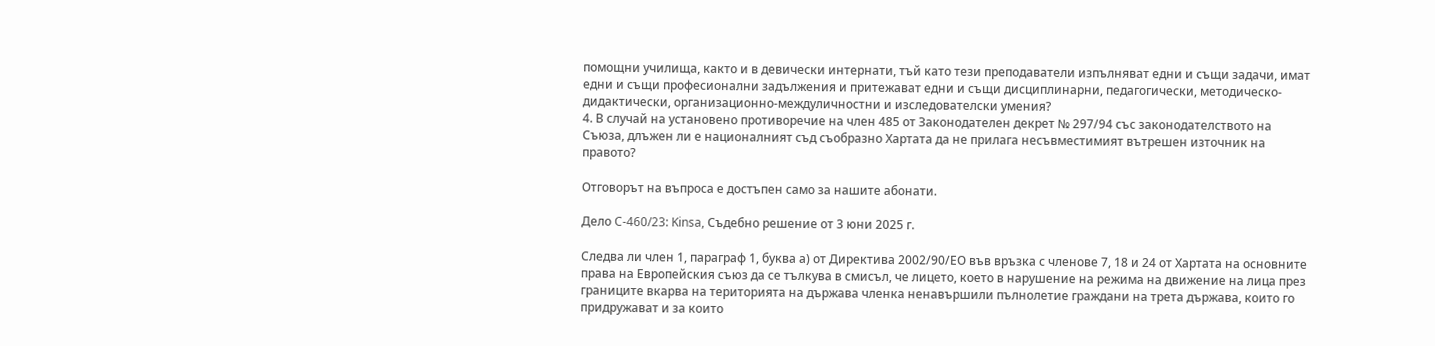помощни училища, както и в девически интернати, тъй като тези преподаватели изпълняват едни и същи задачи, имат едни и същи професионални задължения и притежават едни и същи дисциплинарни, педагогически, методическо-дидактически, организационно-междуличностни и изследователски умения?
4. В случай на установено противоречие на член 485 от Законодателен декрет № 297/94 със законодателството на Съюза, длъжен ли е националният съд съобразно Хартата да не прилага несъвместимият вътрешен източник на правото?

Отговорът на въпроса е достъпен само за нашите абонати.

Дело C-460/23: Kinsa, Съдебно решение от 3 юни 2025 г.

Следва ли член 1, параграф 1, буква а) от Директива 2002/90/ЕО във връзка с членове 7, 18 и 24 от Хартата на основните права на Европейския съюз да се тълкува в смисъл, че лицето, което в нарушение на режима на движение на лица през границите вкарва на територията на държава членка ненавършили пълнолетие граждани на трета държава, които го придружават и за които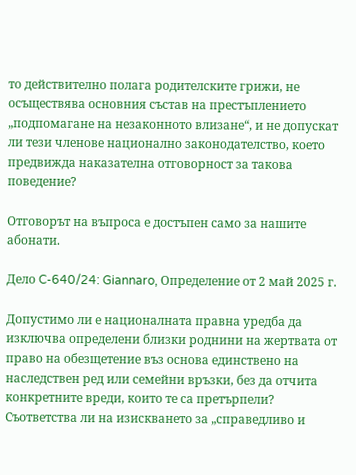то действително полага родителските грижи, не осъществява основния състав на престъплението „подпомагане на незаконното влизане“, и не допускат ли тези членове национално законодателство, което предвижда наказателна отговорност за такова поведение?

Отговорът на въпроса е достъпен само за нашите абонати.

Дело C-640/24: Giannaro, Определение от 2 май 2025 г.

Допустимо ли е националната правна уредба да изключва определени близки роднини на жертвата от право на обезщетение въз основа единствено на наследствен ред или семейни връзки, без да отчита конкретните вреди, които те са претърпели?
Съответства ли на изискването за „справедливо и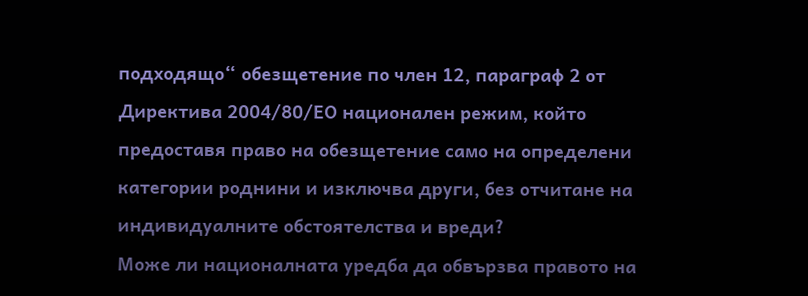подходящо“ обезщетение по член 12, параграф 2 от Директива 2004/80/ЕО национален режим, който предоставя право на обезщетение само на определени категории роднини и изключва други, без отчитане на индивидуалните обстоятелства и вреди?
Може ли националната уредба да обвързва правото на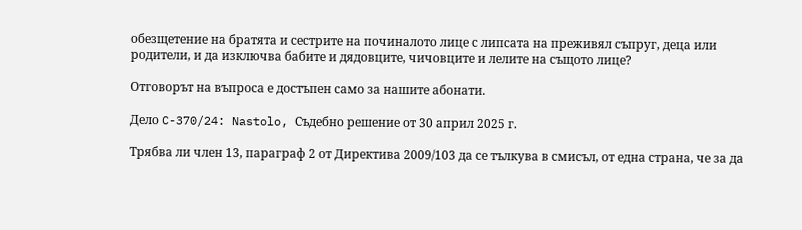обезщетение на братята и сестрите на починалото лице с липсата на преживял съпруг, деца или родители, и да изключва бабите и дядовците, чичовците и лелите на същото лице?

Отговорът на въпроса е достъпен само за нашите абонати.

Дело C-370/24: Nastolo, Съдебно решение от 30 април 2025 г.

Трябва ли член 13, параграф 2 от Директива 2009/103 да се тълкува в смисъл, от една страна, че за да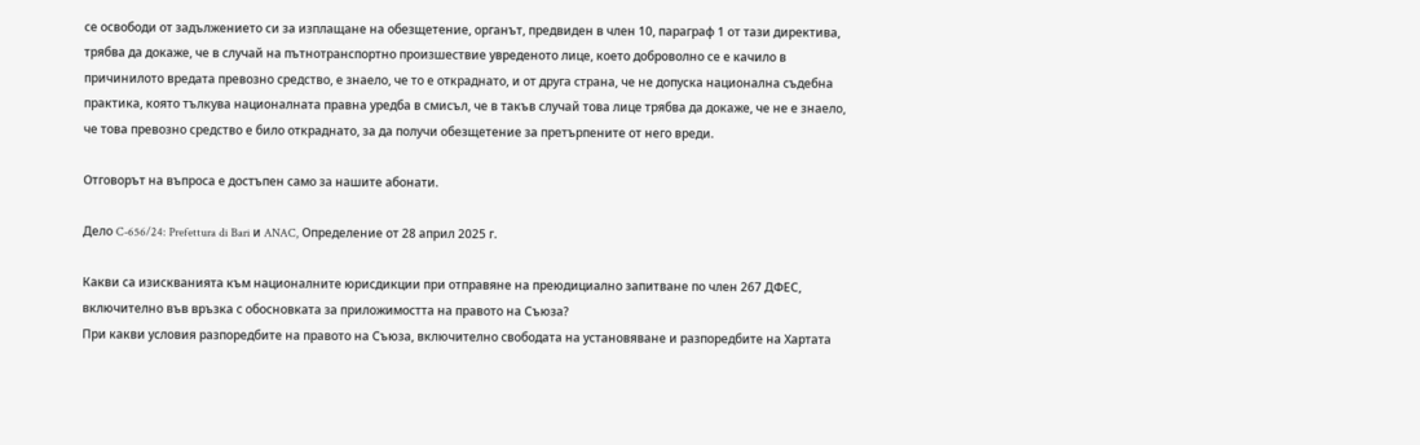се освободи от задължението си за изплащане на обезщетение, органът, предвиден в член 10, параграф 1 от тази директива, трябва да докаже, че в случай на пътнотранспортно произшествие увреденото лице, което доброволно се е качило в причинилото вредата превозно средство, е знаело, че то е откраднато, и от друга страна, че не допуска национална съдебна практика, която тълкува националната правна уредба в смисъл, че в такъв случай това лице трябва да докаже, че не е знаело, че това превозно средство е било откраднато, за да получи обезщетение за претърпените от него вреди.

Отговорът на въпроса е достъпен само за нашите абонати.

Дело C-656/24: Prefettura di Bari и ANAC, Определение от 28 април 2025 г.

Какви са изискванията към националните юрисдикции при отправяне на преюдициално запитване по член 267 ДФЕС, включително във връзка с обосновката за приложимостта на правото на Съюза?
При какви условия разпоредбите на правото на Съюза, включително свободата на установяване и разпоредбите на Хартата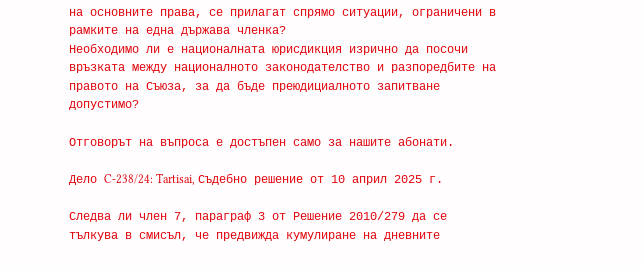на основните права, се прилагат спрямо ситуации, ограничени в рамките на една държава членка?
Необходимо ли е националната юрисдикция изрично да посочи връзката между националното законодателство и разпоредбите на правото на Съюза, за да бъде преюдициалното запитване допустимо?

Отговорът на въпроса е достъпен само за нашите абонати.

Дело C-238/24: Tartisai, Съдебно решение от 10 април 2025 г.

Следва ли член 7, параграф 3 от Решение 2010/279 да се тълкува в смисъл, че предвижда кумулиране на дневните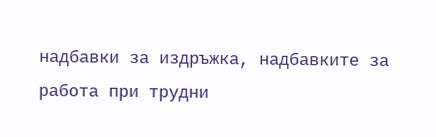надбавки за издръжка, надбавките за работа при трудни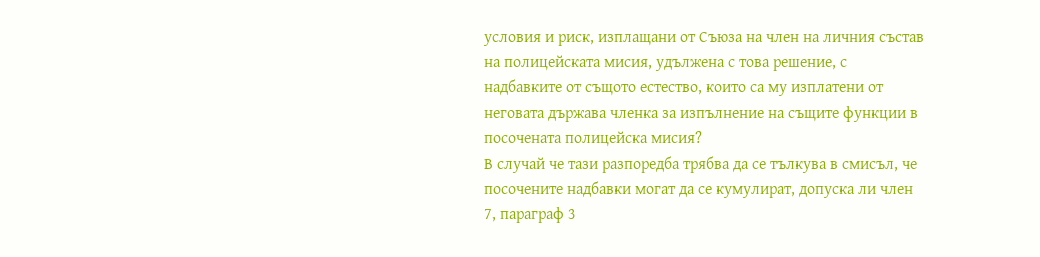условия и риск, изплащани от Съюза на член на личния състав на полицейската мисия, удължена с това решение, с надбавките от същото естество, които са му изплатени от неговата държава членка за изпълнение на същите функции в посочената полицейска мисия?
В случай че тази разпоредба трябва да се тълкува в смисъл, че посочените надбавки могат да се кумулират, допуска ли член 7, параграф 3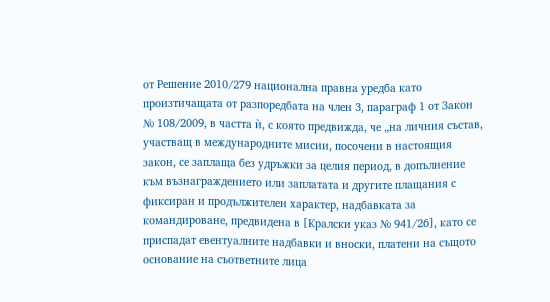от Решение 2010/279 национална правна уредба като произтичащата от разпоредбата на член 3, параграф 1 от Закон № 108/2009, в частта ѝ, с която предвижда, че „на личния състав, участващ в международните мисии, посочени в настоящия закон, се заплаща без удръжки за целия период, в допълнение към възнаграждението или заплатата и другите плащания с фиксиран и продължителен характер, надбавката за командироване, предвидена в [Кралски указ № 941/26], като се приспадат евентуалните надбавки и вноски, платени на същото основание на съответните лица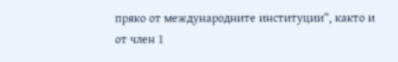пряко от международните институции“, както и от член 1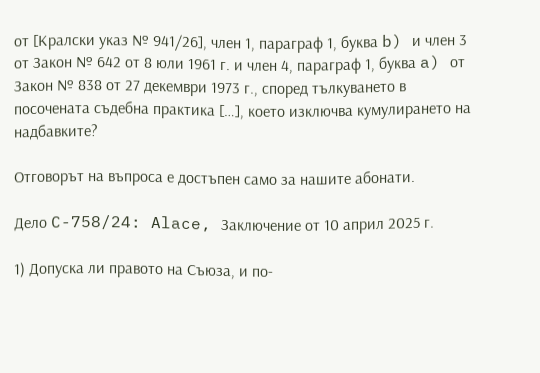от [Кралски указ № 941/26], член 1, параграф 1, буква b) и член 3 от Закон № 642 от 8 юли 1961 г. и член 4, параграф 1, буква a) от Закон № 838 от 27 декември 1973 г., според тълкуването в посочената съдебна практика […], което изключва кумулирането на надбавките?

Отговорът на въпроса е достъпен само за нашите абонати.

Дело C-758/24: Alace, Заключение от 10 април 2025 г.

1) Допуска ли правото на Съюза, и по-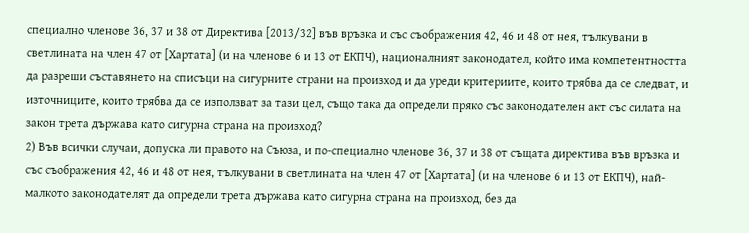специално членове 36, 37 и 38 от Директива [2013/32] във връзка и със съображения 42, 46 и 48 от нея, тълкувани в светлината на член 47 от [Хартата] (и на членове 6 и 13 от ЕКПЧ), националният законодател, който има компетентността да разреши съставянето на списъци на сигурните страни на произход и да уреди критериите, които трябва да се следват, и източниците, които трябва да се използват за тази цел, също така да определи пряко със законодателен акт със силата на закон трета държава като сигурна страна на произход?
2) Във всички случаи, допуска ли правото на Съюза, и по-специално членове 36, 37 и 38 от същата директива във връзка и със съображения 42, 46 и 48 от нея, тълкувани в светлината на член 47 от [Хартата] (и на членове 6 и 13 от ЕКПЧ), най-малкото законодателят да определи трета държава като сигурна страна на произход, без да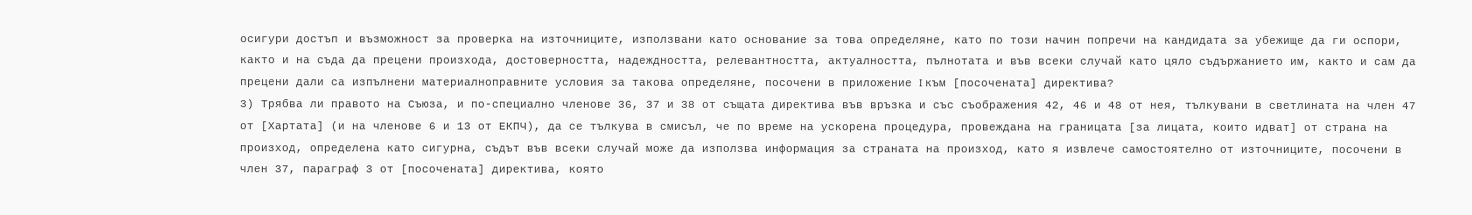осигури достъп и възможност за проверка на източниците, използвани като основание за това определяне, като по този начин попречи на кандидата за убежище да ги оспори, както и на съда да прецени произхода, достоверността, надеждността, релевантността, актуалността, пълнотата и във всеки случай като цяло съдържанието им, както и сам да прецени дали са изпълнени материалноправните условия за такова определяне, посочени в приложение I към [посочената] директива?
3) Трябва ли правото на Съюза, и по-специално членове 36, 37 и 38 от същата директива във връзка и със съображения 42, 46 и 48 от нея, тълкувани в светлината на член 47 от [Хартата] (и на членове 6 и 13 от ЕКПЧ), да се тълкува в смисъл, че по време на ускорена процедура, провеждана на границата [за лицата, които идват] от страна на произход, определена като сигурна, съдът във всеки случай може да използва информация за страната на произход, като я извлече самостоятелно от източниците, посочени в член 37, параграф 3 от [посочената] директива, която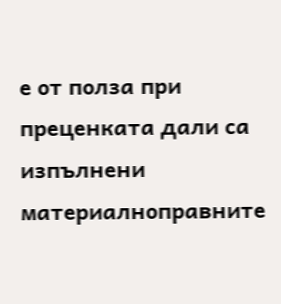е от полза при преценката дали са изпълнени материалноправните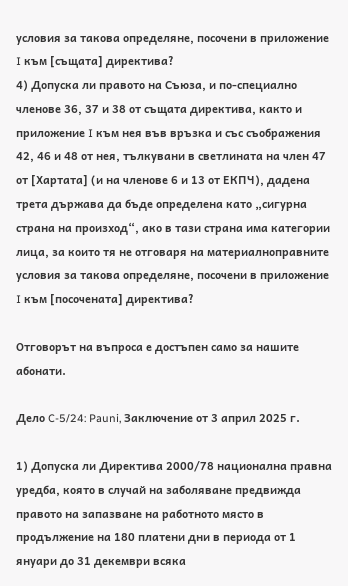условия за такова определяне, посочени в приложение I към [същата] директива?
4) Допуска ли правото на Съюза, и по-специално членове 36, 37 и 38 от същата директива, както и приложение I към нея във връзка и със съображения 42, 46 и 48 от нея, тълкувани в светлината на член 47 от [Хартата] (и на членове 6 и 13 от ЕКПЧ), дадена трета държава да бъде определена като „сигурна страна на произход“, ако в тази страна има категории лица, за които тя не отговаря на материалноправните условия за такова определяне, посочени в приложение I към [посочената] директива?

Отговорът на въпроса е достъпен само за нашите абонати.

Дело C-5/24: Pauni, Заключение от 3 април 2025 г.

1) Допуска ли Директива 2000/78 национална правна уредба, която в случай на заболяване предвижда правото на запазване на работното място в продължение на 180 платени дни в периода от 1 януари до 31 декември всяка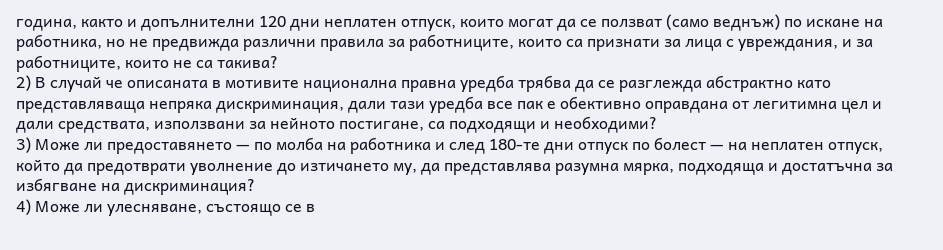година, както и допълнителни 120 дни неплатен отпуск, които могат да се ползват (само веднъж) по искане на работника, но не предвижда различни правила за работниците, които са признати за лица с увреждания, и за работниците, които не са такива?
2) В случай че описаната в мотивите национална правна уредба трябва да се разглежда абстрактно като представляваща непряка дискриминация, дали тази уредба все пак е обективно оправдана от легитимна цел и дали средствата, използвани за нейното постигане, са подходящи и необходими?
3) Може ли предоставянето — по молба на работника и след 180-те дни отпуск по болест — на неплатен отпуск, който да предотврати уволнение до изтичането му, да представлява разумна мярка, подходяща и достатъчна за избягване на дискриминация?
4) Може ли улесняване, състоящо се в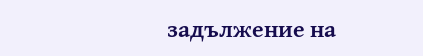задължение на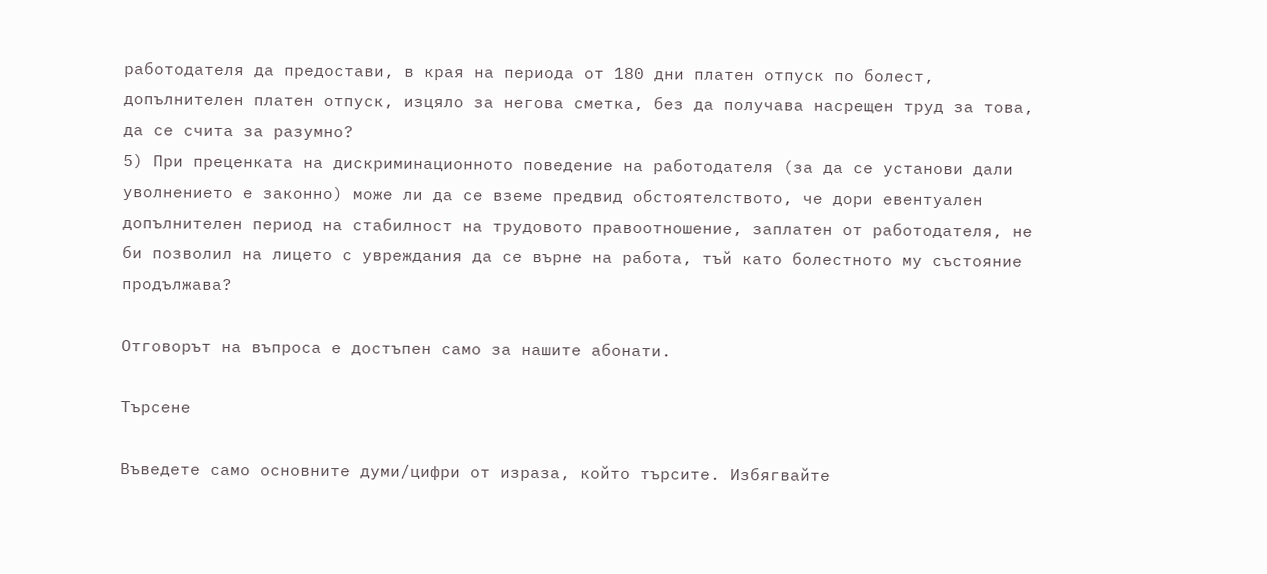работодателя да предостави, в края на периода от 180 дни платен отпуск по болест, допълнителен платен отпуск, изцяло за негова сметка, без да получава насрещен труд за това, да се счита за разумно?
5) При преценката на дискриминационното поведение на работодателя (за да се установи дали уволнението е законно) може ли да се вземе предвид обстоятелството, че дори евентуален допълнителен период на стабилност на трудовото правоотношение, заплатен от работодателя, не би позволил на лицето с увреждания да се върне на работа, тъй като болестното му състояние продължава?

Отговорът на въпроса е достъпен само за нашите абонати.

Търсене

Въведете само основните думи/цифри от израза, който търсите. Избягвайте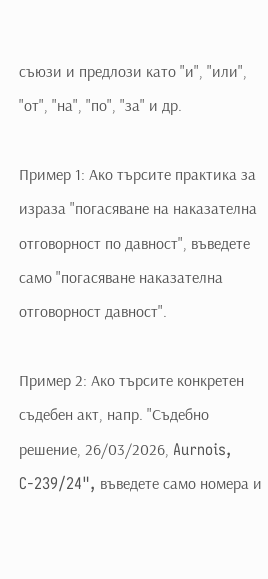съюзи и предлози като "и", "или", "от", "на", "по", "за" и др.

Пример 1: Ако търсите практика за израза "погасяване на наказателна отговорност по давност", въведете само "погасяване наказателна отговорност давност".

Пример 2: Ако търсите конкретен съдебен акт, напр. "Съдебно решение, 26/03/2026, Aurnois, C-239/24", въведете само номера и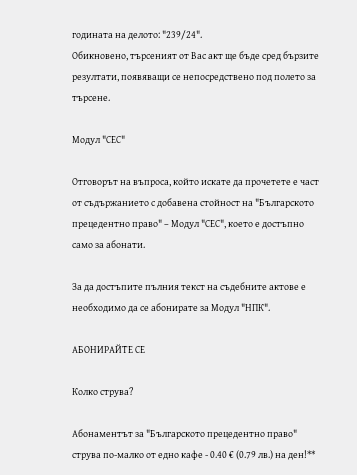годината на делото: "239/24".
Обикновено, търсеният от Вас акт ще бъде сред бързите резултати, появяващи се непосредствено под полето за търсене.

Модул "СЕС"

Отговорът на въпроса, който искате да прочетете е част от съдържанието с добавена стойност на "Българското прецедентно право" – Модул "СЕС", което е достъпно само за абонати.

За да достъпите пълния текст на съдебните актове е необходимо да се абонирате за Модул "НПК".

АБОНИРАЙТЕ СЕ

Колко струва?

Абонаментът за "Българското прецедентно право" струва по-малко от едно кафе - 0.40 € (0.79 лв.) на ден!**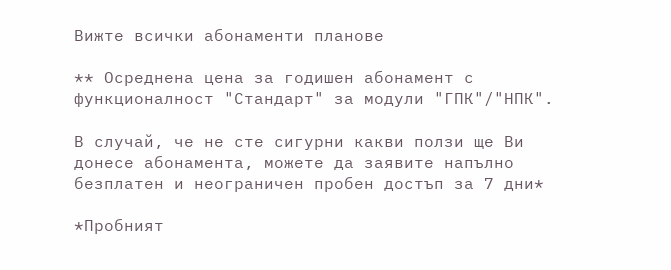Вижте всички абонаменти планове

** Осреднена цена за годишен абонамент с функционалност "Стандарт" за модули "ГПК"/"НПК".

В случай, че не сте сигурни какви ползи ще Ви донесе абонамента, можете да заявите напълно безплатен и неограничен пробен достъп за 7 дни*

*Пробният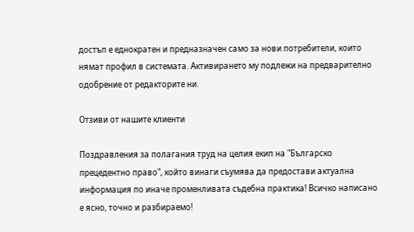достъп е еднократен и предназначен само за нови потребители, които нямат профил в системата. Активирането му подлежи на предварително одобрение от редакторите ни.

Отзиви от нашите клиенти

Поздравления за полагания труд на целия екип на "Българско прецедентно право", който винаги съумява да предостави актуална информация по иначе променливата съдебна практика! Всичко написано е ясно, точно и разбираемо!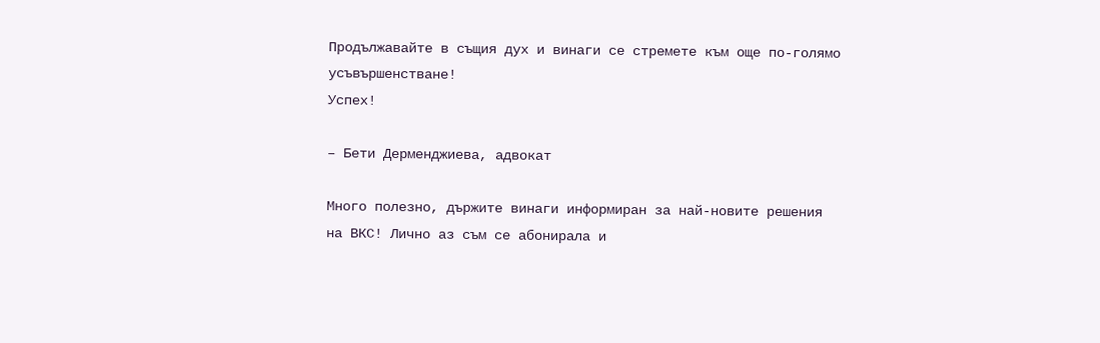Продължавайте в същия дух и винаги се стремете към още по-голямо усъвършенстване!
Успех!

– Бети Дерменджиева, адвокат

Много полезно, държите винаги информиран за най-новите решения на ВКС! Лично аз съм се абонирала и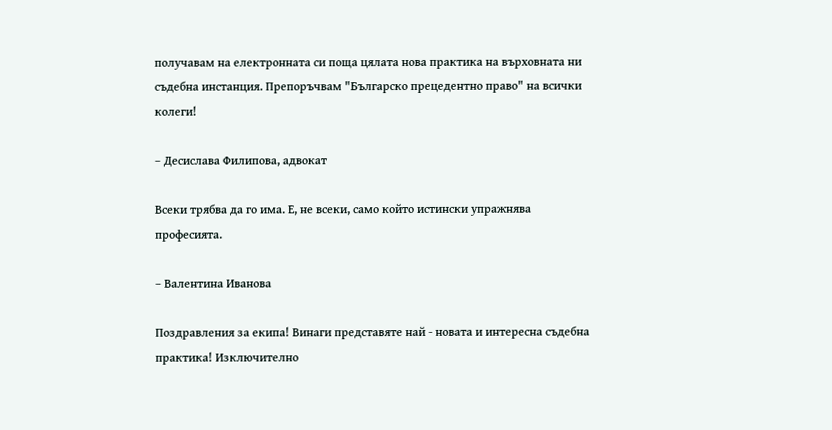получавам на електронната си поща цялата нова практика на върховната ни съдебна инстанция. Препоръчвам "Българско прецедентно право" на всички колеги!

– Десислава Филипова, адвокат

Всеки трябва да го има. Е, не всеки, само който истински упражнява професията.

– Валентина Иванова

Поздравления за екипа! Винаги представяте най - новата и интересна съдебна практика! Изключително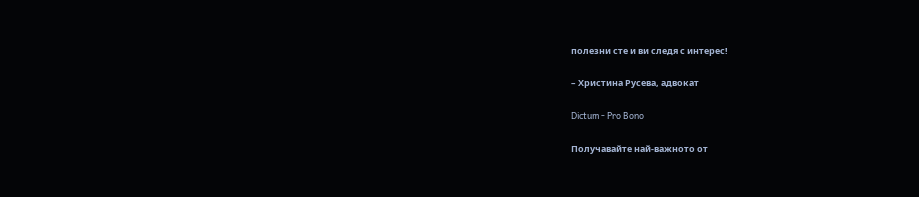полезни сте и ви следя с интерес!

– Христина Русева, адвокат

Dictum - Pro Bono

Получавайте най-важното от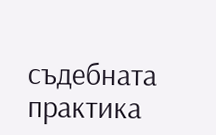съдебната практика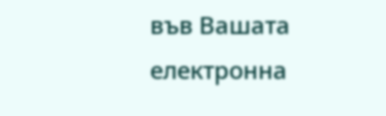във Вашата електронна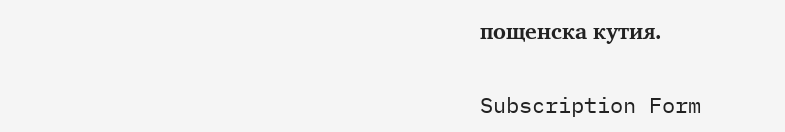пощенска кутия.

Subscription Form